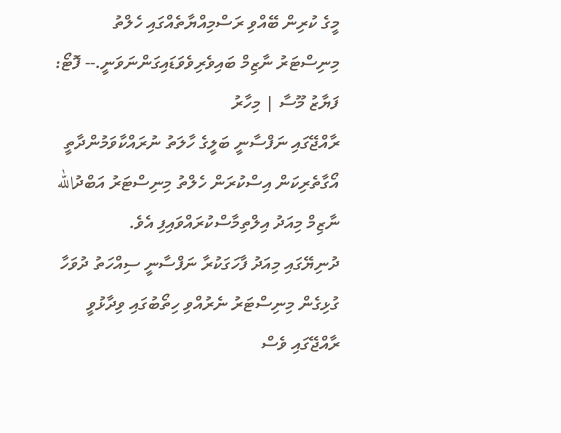މީގެ ކުރިން ބޭއްވި ރަސްމިއްޔާތެއްގައި ހެލްތު މިނިސްޓަރު ނާޒިމް ބައިވެރިވެވަޑައިގަންނަވަނީ.-- ފޮޓޯ: ފަޔާޒު މޫސާ | މިހާރު
ރާއްޖޭގައި ނަފްސާނީ ބަލީގެ ހާލަތު ނުރައްކާވަމުންދާތީ އޯގާތެރިކަން އިސްކުރަން ހެލްތު މިނިސްޓަރު އަބްދުالله ނާޒިމް މިއަދު އިލްތިމާސްކުރައްވައިފި އެވެ.
ދުނިޔޭގައި މިއަދު ފާހަގަކުރާ ނަފްސާނީ ސިއްހަތު ދުވަހާ ގުޅިގެން މިނިސްޓަރު ނެރުއްވި ހިތޯބުގައި ވިދާޅުވީ ރާއްޖޭގައި ވެސް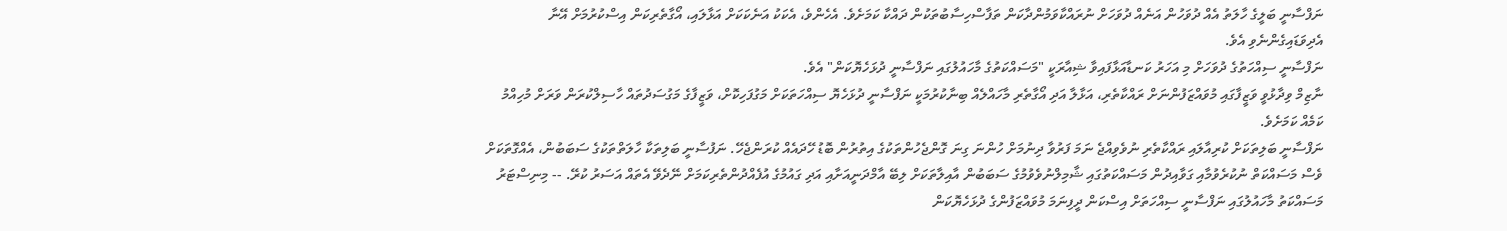ނަފްސާނީ ބަލީގެ ހާލަތު އެއް ދުވަހުން އަނެއް ދުވަހަށް ނުރައްކާވަމުންދާކަން ތަފާސްހިސާބުތަކުން ދައްކާ ކަމަށެވެ. އެހެންވެ، އެކަކު އަނެކަކަށް އަޅާލައި، އޯގާތެރިކަން އިސްކުރުމަށް އޭނާ އެދިވަޑައިގެންނެވި އެވެ.
ނަފްސާނީ ސިއްހަތުގެ ދުވަހަށް މި އަހަރު ކަނޑާއަޅާފައިވާ ޝިއާރަކީ "މަސައްކަތުގެ މާހައުލުގައި ނަފްސާނީ ދުޅަހެޔޮކަން" އެވެ.
ނާޒިމް ވިދާޅުވީ ވަޒީފާގައި މުވައްޒަފުންނަށް ރައްކާތެރި، އަޅާލާ އަދި އޯގާތެރި މާހައްލެއް ބިނާކުރުމަކީ ނަފްސާނީ ދުޅަހެޔޮ ސިއްހަތަކަށް މަގުފަހިކޮށް، ވަޒީފާގެ މަގުސަދުތައް ހާސިލްކުރަން ވަރަށް މުހިއްމު ކަމެއް ކަމަށެވެ.
ނަފްސާނީ ބަލިތަކަށް ކުރިއާލައި ރައްކާތެރި ނުވެވިއްޖެ ނަމަ ފަރުވާ ދިނުމަށް ހުންނަ ގިނަ ގޮންޖެހުންތަކުގެ އިތުރުން ބޮޑު ހޭދައެއް ކުރަންޖެހޭ. ނަފުސާނީ ބަލިތަކާ ހާލަތްތަކުގެ ސަބަބުން، އެއްގޮތަކަށް ވެސް މަސައްކަތް ނުކުރެވުމާއި ގަވާއިދުން މަސައްކަތުގައި ޝާމިލްނުވެވުމުގެ ސަބަބުން އާއިލާތަކަށް ލިބޭ އާމްދަނީއަށާއި އަދި ގައުމުގެ އުފެއްދުންތެރިކަމަށް ނޭދެވޭ އެތައް އަސަރު ކުރޭ. -- މިނިސްޓަރު
މަސައްކަތު މާހައުލުގައި ނަފްސާނީ ސިއްހަތަށް އިސްކަން ދީފިނަމަ މުވައްޒަފުންގެ ދުޅަހެޔޮކަން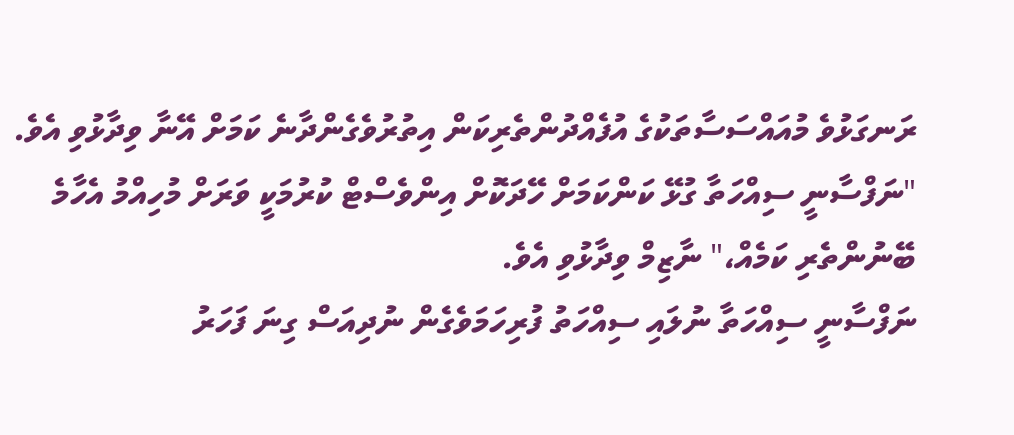ރަނގަޅުވެ މުއައްސަސާތަކުގެ އުފެއްދުންތެރިކަން އިތުރުވެގެންދާނެ ކަމަށް އޭނާ ވިދާޅުވި އެވެ.
"ނަފްސާނީ ސިއްހަތާ ގުޅޭ ކަންކަމަށް ހޭދަކޮށް އިންވެސްޓް ކުރުމަކީ ވަރަށް މުހިއްމު އެހާމެ ބޭނުންތެރި ކަމެއް،" ނާޒިމް ވިދާޅުވި އެވެ.
ނަފްސާނީ ސިއްހަތާ ނުލައި ސިއްހަތު ފުރިހަމަވެގެން ނުދިއަސް ގިނަ ފަހަރު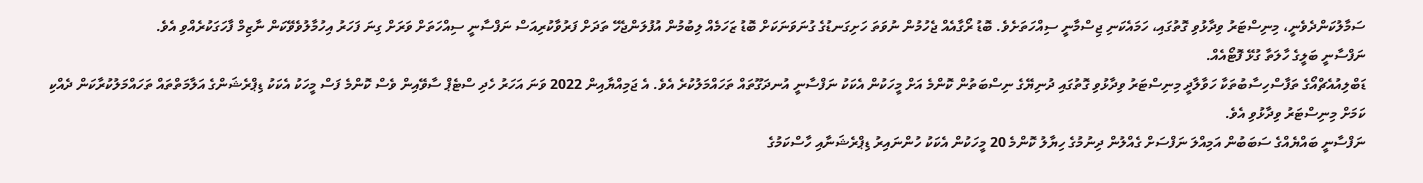ސަމާލުކަންދެވެނީ، މިނިސްޓަރު ވިދާޅުވި ގޮތުގައި، ހަމައެކަނި ޖިސްމާނީ ސިއްހަތަށެވެ. ބޮޑު ރޯގާއެއް ޖެހުމުން ނުވަތަ ހަށިގަނޑުގެ ގުނަވަނަކަށް ބޮޑު ޒަހަމެއް ލިބުމުން އުފުލަންޖެހޭ ތަދަށް ފަރުވާކުރިއަސް ނަފްސާނީ ސިއްހަތަށް ވަރަށް ގިނަ ފަހަރު އިހުމާލުވެވޭކަން ނާޒިމް ފާހަގަކުރެއްވި އެވެ.
ނަފްސާނީ ބަލީގެ ހާލަތާ ގުޅޭ ފޮޓޯއެއް.
ޑަބްލިއުއެޗްއޯގެ ތަފާސްހިސާބުތަކާ ހަވާލާދީ މިނިސްޓަރު ވިދާޅުވި ގޮތުގައި ދުނިޔޭގެ ނިސްބަތުން ކޮންމެ އަށް މީހަކުން އެކަކު ނަފްސާނީ އުނދަގޫތައް ތަހައްމަލުކުރެ އެވެ. އެ ޖަމިއްޔާއިން 2022 ވަނަ އަހަރު ހެދި ސްޓެޕް ސާވޭއިން ވެސް ކޮންމެ ފަސް މީހަކު އެކަކު ޑިޕްރެޝަންގެ އަލާމަތްތައް ތަހައްމަލުކުރާކަން ދެއްކި ކަމަށް މިނިސްޓަރު ވިދާޅުވި އެވެ.
ނަފްސާނީ ބައްޔެއްގެ ސަބަބުން އަމިއްލަ ނަފްސަށް ގެއްލުން ދިނުމުގެ ހިޔާލު ކޮންމެ 20 މީހަކުން އެކަކު ހުންނައިރު ޑިޕްރެޝަނާއި ހާސްކަމުގެ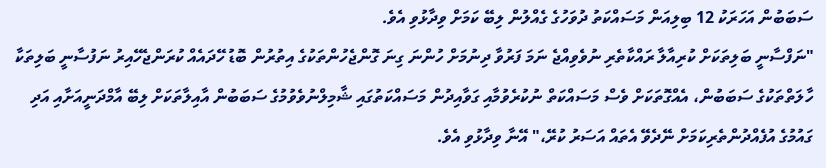ސަބަބުން އަހަރަކު 12 ބިލިއަން މަސައްކަތު ދުވަހުގެ ގެއްލުން ލިބޭ ކަމަށް ވިދާޅުވި އެވެ.
"ނަފްސާނީ ބަލިތަކަށް ކުރިއާލާ ރައްކާތެރި ނުވެވިއްޖެ ނަމަ ފަރުވާ ދިނުމަށް ހުންނަ ގިނަ ގޮންޖެހުންތަކުގެ އިތުރުން ބޮޑު ހޭދައެއް ކުރަންޖެހޭއިރު ނަފުސާނީ ބަލިތަކާ ހާލަތްތަކުގެ ސަބަބުން، އެއްގޮތަކަށް ވެސް މަސައްކަތް ނުކުރެވުމާއި ގަވާއިދުން މަސައްކަތުގައި ޝާމިލްނުވެވުމުގެ ސަބަބުން އާއިލާތަކަށް ލިބޭ އާމްދަނީއަށާއި އަދި ގައުމުގެ އުފެއްދުންތެރިކަމަށް ނޭދެވޭ އެތައް އަސަރު ކުރޭ،" އޭނާ ވިދާޅުވި އެވެ.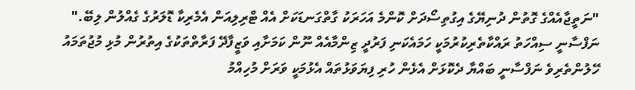"ނަތީޖާއެއްގެ ގޮތުން ދުނިޔޭގެ އިގުތިސޯދަށް ކޮންމެ އަހަރަކު ގާތްގަނޑަކަށް އެއް ޓްރިލިއަން އެމެރިކާ ޑޮލަރުގެ ގެއްލުން ލިބޭ."
ނަފްސާނީ ސިއްހަތު ރައްކާތެރިކުރުމަކީ ހަމައެކަނި ފަރުދީ ޒިންމާއެއް ނޫން ކަމަށާއި ވަޒީފާދޭ ފަރާތްތަކުގެ އިތުރުން މުޅި މުޖުތަމައު ހޭލުންތެރިވެ ނަފްސާނީ ބައްޔާ ދެކޮޅަށް އެޅެން ހުރި ފިޔަވަޅުތައް އެޅުމަކީ ވަރަށް މުހިއްމު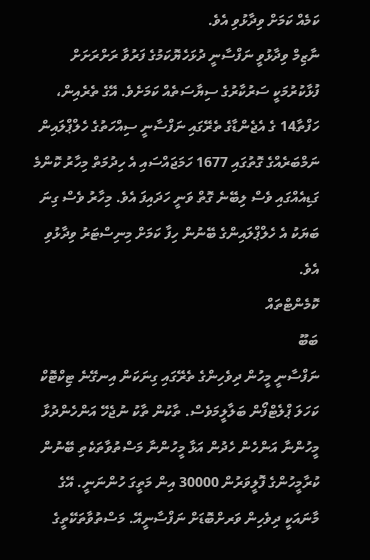ކަމެއް ކަމަށް ވިދާޅުވި އެވެ.
ނާޒިމް ވިދާޅުވީ ނަފްސާނީ ދުޅަހެޔޮކަމުގެ ފަރުވާ ރަށްރަށަށް ފުޅާކުރުމަކީ ސަރުކާރުގެ ސިޔާސަތެއް ކަމަށެވެ. އޭގެ ތެރެއިން، ހަފްތާ14 ގެ އެޖެންޑާގެ ތެރޭގައި ނަފްސާނީ ސިއްހަތުގެ ހެލްޕްލައިން ނަމްބަރެއްގެ ގޮތުގައި 1677 ހަމަޖައްސައި އެ ހިދުމަތް މިހާރު ކޮންމެ ގަޑިއެއްގައި ވެސް ލިބޭނެ ގޮތް ވަނީ ހަދައިފަ އެވެ. މިހާރު ވެސް ގިނަ ބަޔަކު އެ ހެލްޕްލައިންގެ ބޭނުން ހިފާ ކަމަށް މިނިސްޓަރު ވިދާޅުވި އެވެ.
ކޮމެންޓްތައް
ބަބޫ
ނަފްސާނީ މީހުން ދިވެހިންގެ ތެރޭގައި ގިނަކަން އިނގޭނެ ޓިކްޓޮކް ކަހަލަ ޕްލެޓްފޯން ބަލާލީމަވެސް. ތާކުން ތާކު ނުޖެހޭ އަންހެންދުޅާ މީހުންނާ އަންހެން ހެދުން އަޅާ މީހުންނާ މަސްތުވާތަކެތި ބޭނުން ކުރާމީހުންގެ ފޮލީވަރުން 30000 އިން މަތީގަ ހުންނަނީ. އޭގެ މާނައަކީ ދިވެހިން ވަރށްބޮޑަށް ނަފްސާނީއޭ. މަސްތުވާތަކޭތީގެ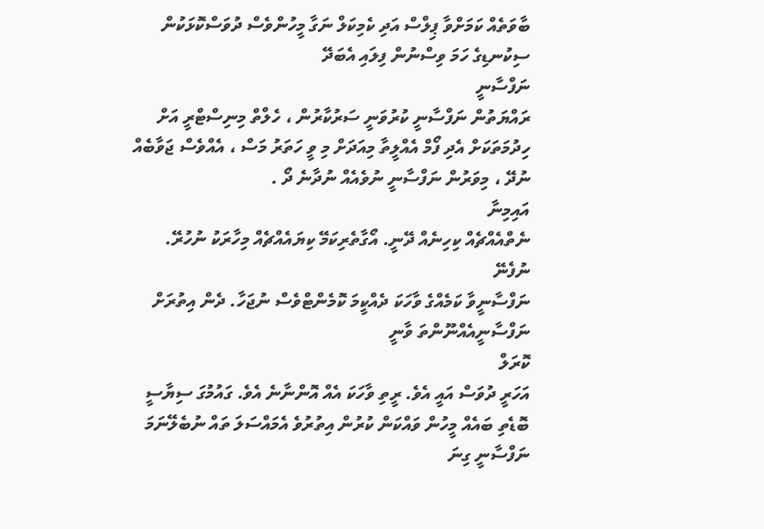ބާވަތެއް ކަމަށްވާ ޕިލްސް އަދި ކެމިކަލް ނަގާ މީހުންވެސް ދުވަސްކޮޅަކުން ސިކުނޑިގެ ހަމަ ވިސްނުން ފިލައި އެބަދޭ
ނަފްސާނީ
ރައްޔަތުން ނަފްސާނީ ކުރުވަނީ ސަރުކާރުން ، ހެލްތް މިނިސްޓްރީ އަށް ހިދުމަތަކަށް އެދި ފޯމް އެއްލީތާ މިއަދަށް މި ވީ ހަތަރު މަސް ، އެއްވެސް ޖަވާބެއް ނުދޭ ، މިވަރުން ނަފްސާނީ ނުވެއެއް ނުދާނެ ދޯ .
އައިމިނާ
ނެތްއެއްޗެއް ކިހިނެއް ދޭނީ. އޯގާތެރިކަމޭ ކިޔައެއްޗެއް މިހާރަކު ނުހުރޭ.
ނުފެނޭ
ނަފްސާނީވާ ކަމެއްގެ ވާހަކަ ދެއްކީމަ ކޮމެންޓްވެސް ނުޖަހާ. ދެން އިތުރަށް ނަފްސާނީއެއްނޫންތަ ވާނީ
ކޮރަލް
އަހަރީ ދުވަސް އައީ އެވެ. ރީތި ވާހަކަ އެއް އޮންނާނެ އެވެ. ގައުމުގަ ސިޔާސީ ބޮޑެތި ބައެއް މީހުން ވައްކަން ކުރުން އިތުރުވެ އެމައްސަލަ ތައް ނުބެލޭނަމަ ނަފްސާނީ ގިނަ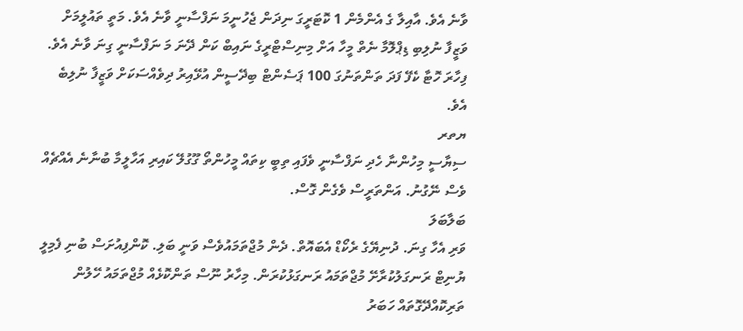ވާނެ އެވެ. އާއިލާ ގެ އެންމެން 1 ކޮޓަރީގަ ނިދަން ޖެހުނީމަ ނަފްސާނީ ވާނެ އެވެ. މަތީ ތައުލީމަށް ވަޒީފާ ނުލިބި ޑިޕްލޮމާ ނެތް މީހާ އަށް މިނިސްޓްރީގެ ނައިބް ކަން ދޭނަ މަ ނަފްސާނީ ގިނަ ވާނެ އެވެ. ފިހާރަ ހޮޓާ ކެފޭ ފަދަ ތަންތަނުގަ 100 ޕަސެންޓް ބިދޭސީން އުޅޭއިރު ދިވެއްސަކަށް ވަޒީފާ ނުލިބެ އެވެ.
ޔތރ
ސިޔާސީ މިހުންނާ ހެދި ނަފްސާނީ ވެފައި ތިބީ ކިތައް މީހުންތޯ ގޫގުލޭ ކައިރި އަހާލީމާ ބުނާނެ އެއްޗެއް ވެސް ނޭގުނު. އަންތަރީސް ވެގެން ގޮސް.
ބަލާބަލަ
ވަރި އެހާ ގިނަ. ދުނިޔޭގެ ރެކޯޑް އެބައޮތް. ދެން މުޖްތަމައުވެސް ވަނީ ބަލި. ކޮންފިއުށަސް ބުނި ފެމިލީ ޔުނިޓް ރަނގަލުކުރާށޭ މުޖްތަމައު ރަނގަޅުކުރަން. މިހާރު ނޫސް ތަންކޮޅެއް މުޖްތަމައު ހޭލުން ތަރިކޮއްދޭގޮތައް ހަބަރު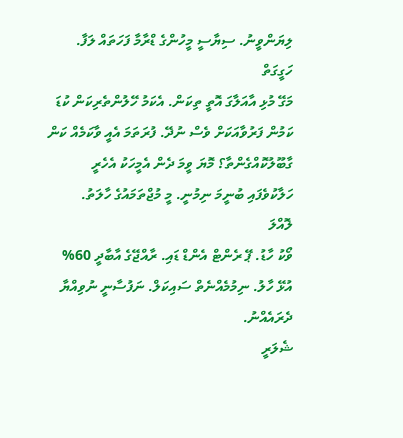ލިޔަންވީނު. ސިޔާސީ މީހުންގެ ޑްރާމާ ފަހަތައް ލަފާ.
ހަގީގަތް
މަގޭ މުޅި އާއަލާގަ އޮތީ ތިކަން. އެކަމު ހޭލުންތެރިކަން ކުޑަ ކަމުން ފަރުވާއަކަށް ވެސް ނުދޭ. ފުރަތަމަ އެއީ ވާކަމެއް ކަން ގާބޫލުކޮއްގެންތާ؟ މޮޔަ ވީމަ ދެން އެމީހަކު އެހެރީ ހަލާކުވެފައި ބުނީމަ ނިމުނީ. މީ މުޖްތަމައުގެ ހާލަތު.
ލޮއްލަ
ވޯކު ހާޑު. ޕޭ ރެންޓް އެންޑް ޑައި. ރާއްޖޭގެ އާބާދީ 60% އުޅޭ ހާލު. ނިމުމެއްނެތް ސައިކަލް. ނަފުސާނީ ނުވިއްޔާ ދެރައެއްނު.
ޝެލަރީ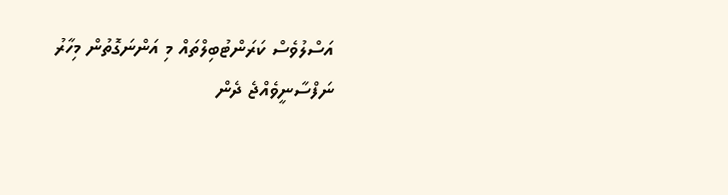އަސްލުވެސް ކަރަންޓުބިލްތައް މި އަންނަގޮތުން މިހާރު ނަފްސާނީވެއްޖެ ދެން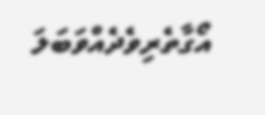އޯގާތެރިވެދެއްވަބަލަ